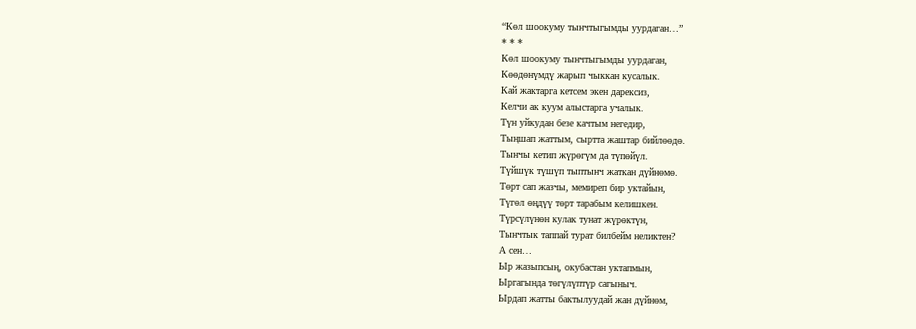“Көл шоокуму тынчтыгымды уурдаган…”
* * *
Көл шоокуму тынчтыгымды уурдаган,
Көөдөнүмдү жарып чыккан кусалык.
Кай жактарга кетсем экен дарексиз,
Келчи ак куум алыстарга учалык.
Түн уйкудан безе качтым негедир,
Тыңшап жаттым, сыртта жаштар бийлөөдө.
Тынчы кетип жүрөгүм да түпөйүл.
Түйшүк түшүп тыптынч жаткан дүйнөмө.
Төрт сап жазчы, мемиреп бир уктайын,
Түгөл өңдүү төрт тарабым келишкен.
Түрсүлүнөн кулак тунат жүрөктүн,
Тынчтык таппай турат билбейм неликтен?
А сен…
Ыр жазыпсың, окубастан уктапмын,
Ыргагында төгүлүптүр сагыныч.
Ырдап жатты бактылуудай жан дүйнөм,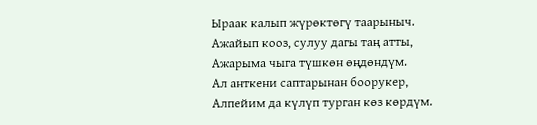Ыраак калып жүрөктөгү таарыныч.
Ажайып кооз, сулуу дагы таң атты,
Ажарыма чыга түшкөн өңдөндүм.
Ал анткени саптарынан боорукер,
Алпейим да күлүп турган көз көрдүм.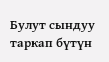Булут сындуу таркап бүтүн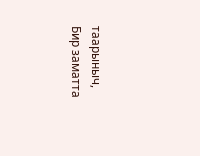таарыныч,
Бир заматта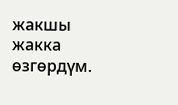жакшы жакка өзгөрдүм.